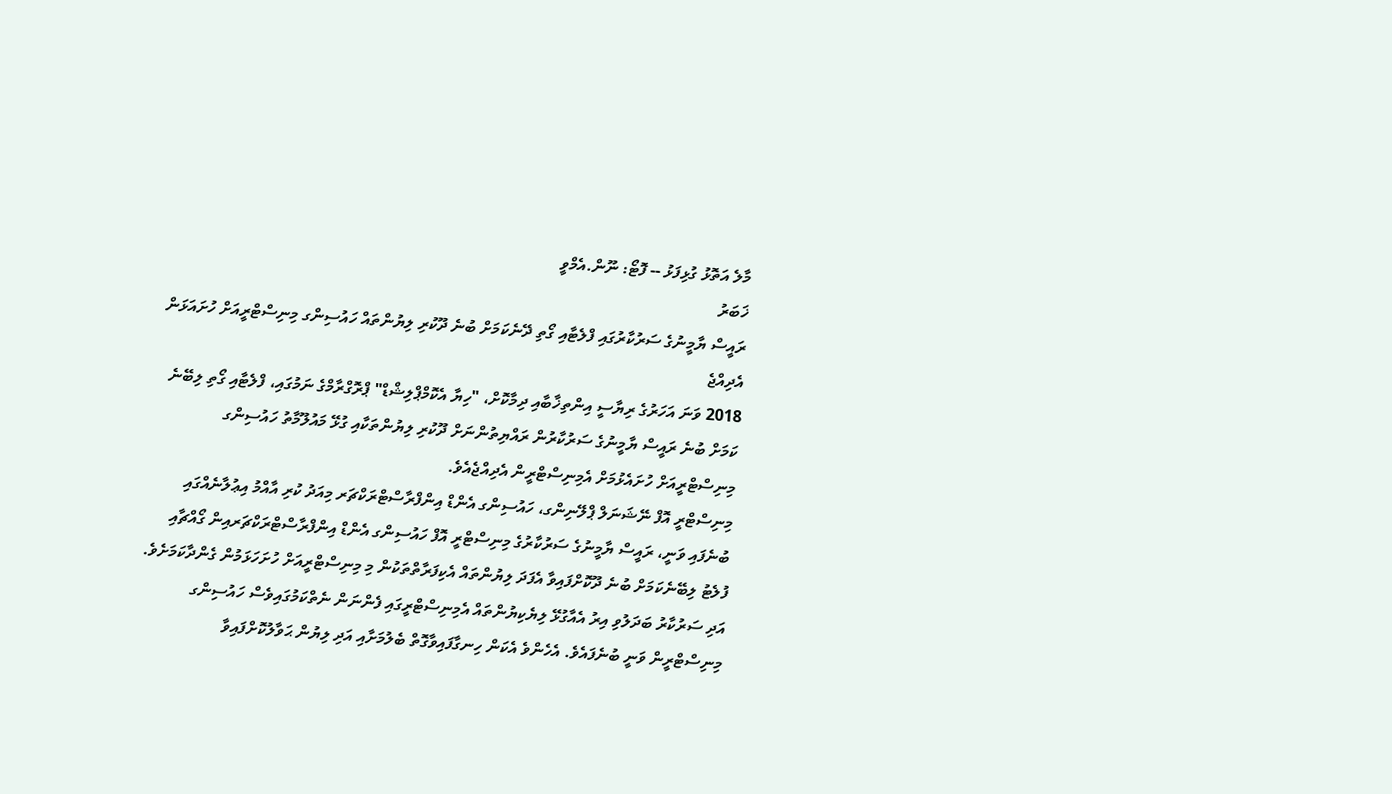މާލެ އަތޮޅު ގުޅިފަޅު -- ފޮޓޯ: ނޫން.އެމްވީ
ޚަބަރު
ރައީސް ޔާމީނުގެ ސަރުކާރުގައި ފްލެޓާއި ގޯތި ދޭނެކަމަށް ބުނެ ދޫކުރި ލިޔުންތައް ހައުސިންގ މިނިސްޓްރީއަށް ހުށައަޅަން އެދިއްޖެ
2018 ވަނަ އަހަރުގެ ރިޔާސީ އިންތިޚާބާއި ދިމާކޮށް، "ހިޔާ އެކޮމްޕްލިޝްޑް" ޕްރޮގްރާމްގެ ނަމުގައި، ފްލެޓާއި ގޯތި ލިބޭނެ ކަމަށް ބުނެ ރައީސް ޔާމީނުގެ ސަރުކާރުން ރައްޔިތުންނަށް ދޫކުރި ލިޔުންތަކާއި ގުޅޭ މައުލޫމާތު ހައުސިންގ މިނިސްޓްރީއަށް ހުށައެޅުމަށް އެމިނިސްޓްރީން އެދިއްޖެއެވެ.
މިނިސްޓްރީ އޮފް ނޭޝަނަލް ޕްލޭނިންގ، ހައުސިންގ އެންޑް އިންފްރާސްޓްރަކްޗަރ މިއަދު ކުރި އާއްމު އިޢުލާނެއްގައި ބުނެފައި ވަނީ، ރައީސް ޔާމީނުގެ ސަރުކާރުގެ މިނިސްޓްރީ އޮފް ހައުސިންގ އެންޑް އިންފްރާސްޓްރަކްޗަރއިން ގޯއްޗާއި ފުލެޓު ލިބޭނެކަމަށް ބުނެ ދޫކޮށްފައިވާ އެފަދަ ލިޔުންތައް އެކިފަރާތްތަކުން މި މިނިސްޓްރީއަށް ހުށަހަޅަމުން ގެންދާކަމަށެވެ. އަދި ސަރުކާރު ބަދަލުވި އިރު އެއާގުޅޭ ލިޔެކިޔުންތައް އެމިނިސްޓްރީގައި ފެންނަން ނެތްކަމުގައިވެސް ހައުސިންގ މިނިސްޓްރީން ވަނީ ބުނެފައެވެ. އެހެންވެ އެކަން ހިނގާފައިވާގޮތް ބެލުމަށާއި އަދި ލިޔުން ޙަވާލުކޮށްފައިވާ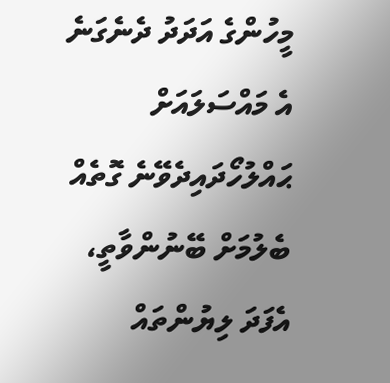މީހުންގެ އަދަދު ދެނެގަނެ އެ މައްސަލައަށް ޙައްލުހޯދައިދެވޭނެ ގޮތެއް ބެލުމަށް ބޭނުންވާތީ، އެފަދަ ލިޔުންތައް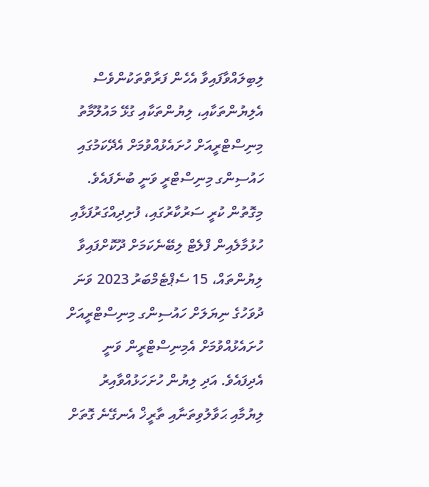ލިބިލައްވާފައިވާ އެހެން ފަރާތްތަކުންވެސް އެލިޔުންތަކާއި، ލިޔުންތަކާއި ގުޅޭ މައުލޫމާތު މިނިސްޓްރީއަށް ހުށައެޅުއްވުމަށް އެދޭކަމުގައި ހައުސިންގ މިނިސްޓްރީ ވަނީ ބުނެފައެވެ.
މިގޮތުން ކުރީ ސަރުކާރުގައި، ފުށިދިއްގަރުފަޅާއި ހުޅުމާލެއިން ފްލެޓް ލިބޭނެކަމަށް ދޫކޮށްފައިވާ ލިޔުންތައް، 15 ސެޕްޓެމްބަރު 2023 ވަނަ ދުވަހުގެ ނިޔަލަށް ހައުސިންގ މިނިސްޓްރީއަށް ހުށައެޅުއްވުމަށް އެމިނިސްޓްރީން ވަނީ އެދިފައެވެ. އަދި ލިޔުން ހުށަހަޅުއްވާއިރު ލިޔުމާއި ޙަވާލުވިތަނާއި ތާރީޚް އެނގޭނެ ގޮތަށް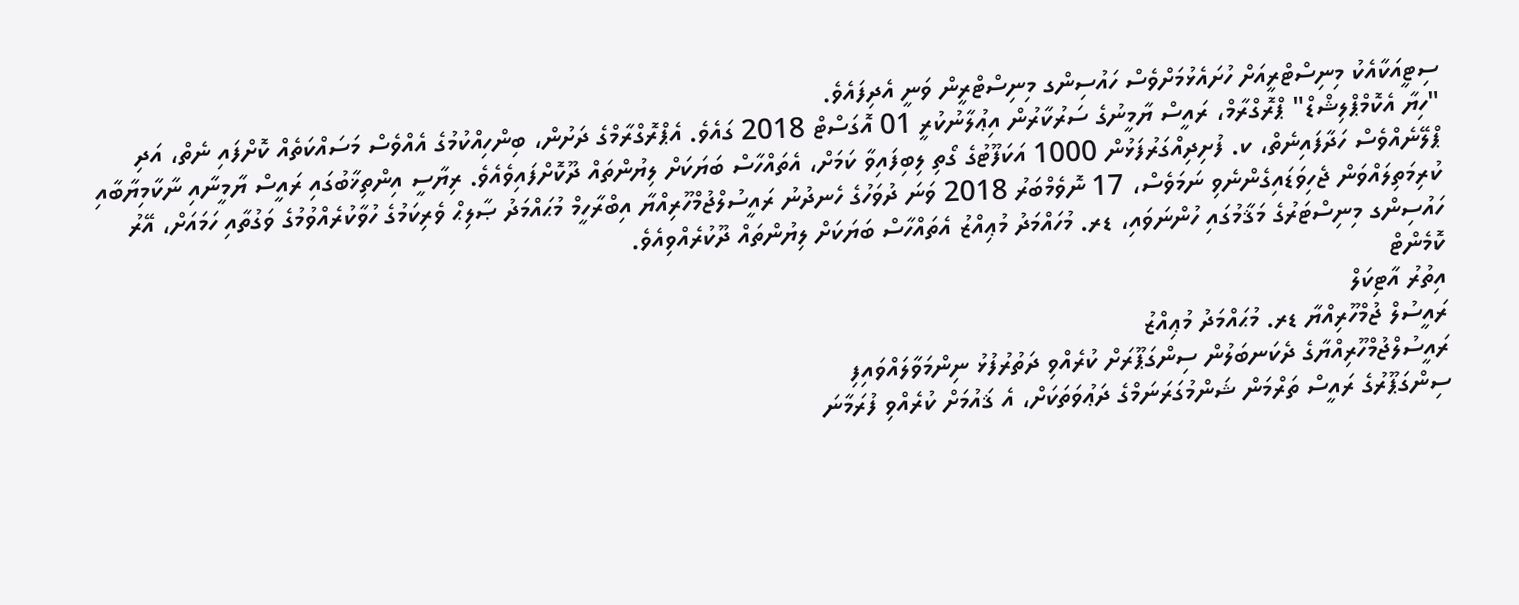ސިޓީއަކާއެކު މިނިސްޓްރީއަށް ހުށައެޅުމަށްވެސް ހައުސިންގ މިނިސްޓްރީން ވަނީ އެދިފައެވެ.
"ހިޔާ އެކޮމްޕްލިޝްޑް" ޕްރޮގްރާމް، ރައީސް ޔާމީނުގެ ސަރުކާރުން އިޢުލާނުކުރީ 01 އޮގަސްޓް 2018 ގައެވެ. އެޕްރޮގްރާމްގެ ދަށުން، ބިންހިއްކުމުގެ އެއްވެސް މަސައްކަތެއް ކޮށްފައި ނެތް، އަދި ޕްލޭނެއްވެސް ހަދާފައިނެތް، ކ. ފުށިދިއްގަރުފަޅުން 1000 އަކަފޫޓުގެ ގޯތި ލިބިފައިވާ ކަމަށް، އެތައްހާސް ބަޔަކަށް ލިޔުންތައް ދޫކޮށްފައިވެއެވެ. ރިޔާސީ އިންތިޚާބުގައި ރައީސް ޔާމީނާއި ނާކާމިޔާބާއި ކުރިމަތިލައްވަން ޖެހިވަޑައިގެންނެވި ނަމަވެސް، 17 ނޮވެމްބަރު 2018 ވަނަ ދުވަހުގެ ހެނދުނު ރައީސުލްޖުމްހޫރިއްޔާ އިބްރާހީމް މުޙައްމަދު ޞާލިޙް ވެރިކަމުގެ ހުވާކުރެއްވުމުގެ ވަގުތާއި ހަމައަށް، އޭރު ހައުސިންގ މިނިސްޓަރުގެ މަޤާމުގައި ހުންނަވައި، ޑރ. މުހައްމަދު މުޢިއްޒު އެތައްހާސް ބަޔަކަށް ލިޔުންތައް ދޫކުރެއްވިއެވެ.
ކޮމެންޓް
އިތުރު އާޓިކަލް
ރައީސުލް ޖުމްހޫރިއްޔާ ޑރ. މުޙައްމަދު މުޢިއްޒު
ރައީސުލްޖުމްހޫރިއްޔާގެ ދެކަނބަލުން ސިންގަޕޫރަށް ކުރެއްވި ދަތުރުފުޅު ނިންމަވާލައްވައިފި
ސިންގަޕޫރުގެ ރައީސް ތަރްމަން ޝަންމުގަރަނަމްގެ ދަޢުވަތަކަށް، އެ ޤައުމަށް ކުރެއްވި ފުރަމާނަ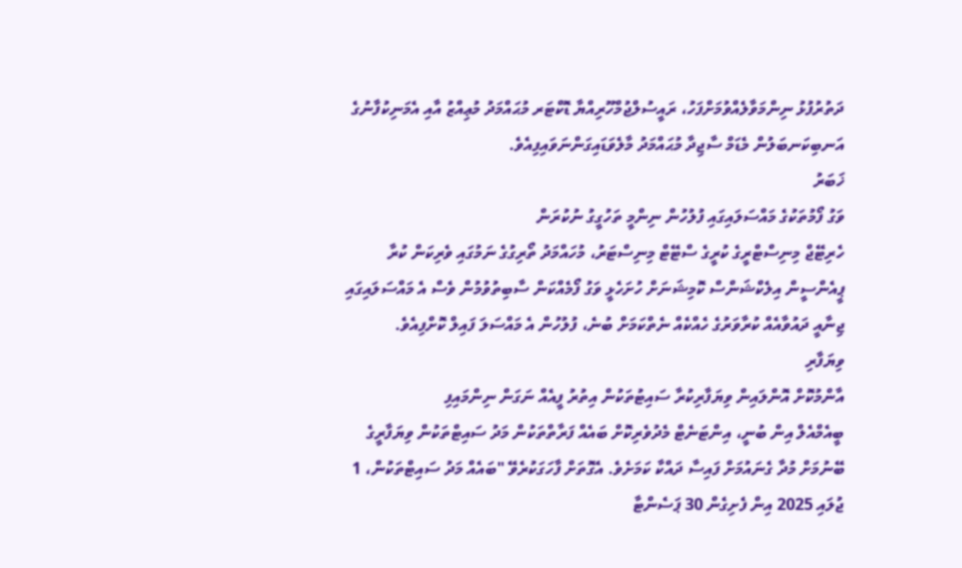ދަތުރުފުޅު ނިންމަވާލެއްވުމަށްފަހު، ރައީސުލްޖުމްހޫރިއްޔާ ޑޮކްޓަރ މުޙައްމަދު މުޢިއްޒު އާއި އެމަނިކުފާނުގެ އަނބިކަނބަލުން މެޑަމް ސާޖިދާ މުޙައްމަދު މާލެވަޑައިގަންނަވައިފިއެވެ.
ޚަބަރު
ވަގު ފޯމުތަކުގެ މައްސަލައިގައި ފުލުހުން ނިންމީ ތަހުގީގު ނުކުރަން
ހެރިޓޭޖް މިނިސްޓްރީގެ ކުރީގެ ސްޓޭޓް މިނިސްޓަރު، މުހައްމަދު ތޯރިގުގެ ނަމުގައި ވެރިކަން ކުރާ ޕީއެންސީން އިލެކްޝަންސް ކޮމިޝަނަށް ހުށަހެޅީ ވަގު ފޯމެއްކަން ސާބިތުވުމުން ވެސް އެ މައްސަލައިގައި ޖިނާއީ ދައުވާއެއް ކުރާވަރުގެ ހެއްކެއް ނެތްކަމަށް ބުނެ، ފުލުހުން އެ މައްސަލަ ފައިލް ކޮށްފިއެވެ.
ވިޔަފާރި
އާންމުކޮށް އޮންލައިން ވިޔަފާރިކުރާ ސައިޓުތަކުން އިތުރު ފީއެއް ނަގަން ނިންމައިފި
ބީއެމްއެލް އިން ބުނީ، އިންޓަނެޓް މެދުވެރިކޮށް ބައެއް ފަރާތްތަކުން މަދު ސައިޓްތަކުން ވިޔަފާރީގެ ބޭނުމަށް މުދާ ގެނައުމަށް ފައިސާ ދައްކާ ކަމަށެވެ. އެގޮތަށް ފާހަގަކުރެވޭ "ބައެއް މަދު ސައިޓްތަކުން، 1 ޖުލައި 2025 އިން ފެށިގެން 30 ޕަސެންޓާ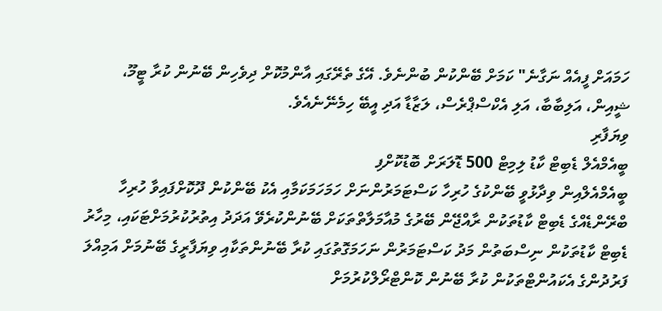ހަމައަށް ފީއެއް ނަގާނެ" ކަމަށް ބޭންކުން ބުންނެވެ. އޭގެ ތެރޭގައި އާންމުކޮށް ދިވެހިން ބޭނުން ކުރާ ޓީމޫ، ޝީއިން، އަލިބާބާ، އަލި އެކްސްޕްރެސް، ލަޒާޑާ އަދި އީބޭ ހިމެނޭނެއެވެ.
ވިޔަފާރި
ބީއެމްއެލް ޑެބިޓް ކާޑު ލިމިޓް 500 ޑޮލަރަށް ބޮޑުކޮށްފި
ބީއެމްއެލްއިން ވިދާޅުވީ ބޭންކުގެ ހުރިހާ ކަސްޓަމަރުންނަށް ހަމަހަމަކަމާއި އެކު ބޭންކުން ދޫކޮށްފައިވާ ހުރިހާ ބްރޭންޑެއްގެ ޑެބިޓް ކާޑުތަކުން ރާއްޖޭން ބޭރުގެ މުއާމަލާތްތަކަށް ބޭނުންކުރެވޭ އަދަދު އިތުރުކުރުމަށްޓަކައި، މިހާރު ޑެބިޓް ކާޑުތަކުން ނިސްބަތުން މަދު ކަސްޓަމަރުން ނަހަމަގޮތުގައި ކުރާ ބޭނުންތަކާއި ވިޔަފާރީގެ ބޭނުމަށް އަމިއްލަ ފަރުދުންގެ އެކައުންޓްތަކުން ކުރާ ބޭނުން ކޮންޓްރޯލްކުރުމަށް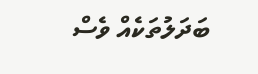ބަދަލުތަކެއް ވެސް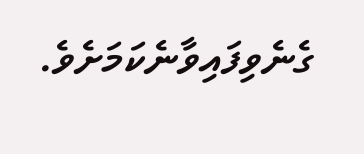ގެނެވިފައިވާނެކަމަށެވެ.